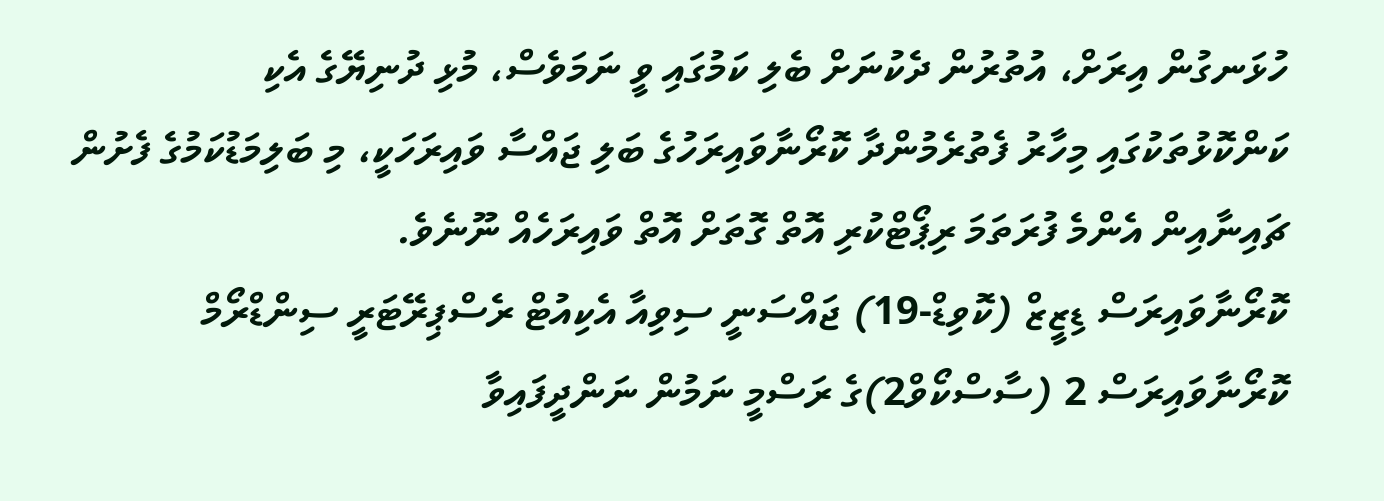ހުޅަނގުން އިރަށް، އުތުރުން ދެކުނަށް ބެލި ކަމުގައި ވީ ނަމަވެސް، މުޅި ދުނިޔޭގެ އެކި ކަންކޮޅުތަކުގައި މިހާރު ފެތުރެމުންދާ ކޮރޯނާވައިރަހުގެ ބަލި ޖައްސާ ވައިރަހަކީ، މި ބަލިމަޑުކަމުގެ ފެށުން ޗައިނާއިން އެންމެ ފުރަތަމަ ރިޕޯޓްކުރި އޮތް ގޮތަށް އޮތް ވައިރަހެއް ނޫނެވެ.
ކޮރޯނާވައިރަސް ޑިޒީޒް (ކޮވިޑް-19) ޖައްސަނީ ސިވިއާ އެކިއުޓް ރެސްޕިރޭޓަރީ ސިންޑްރޯމް ކޮރޯނާވައިރަސް 2 (ސާސްކޯވް2)ގެ ރަސްމީ ނަމުން ނަންދީފައިވާ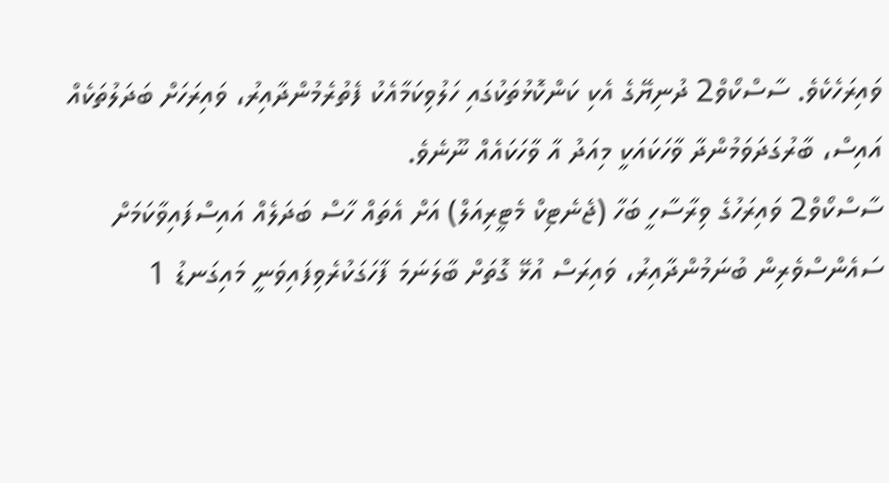ވައިރަހެކެވެ. ސާސްކޯވް2 ދުނިޔޭގެ އެކި ކަންކޮޅުތަކުގައި ހަލުވިކަމާއެކު ފެތުރެމުންދާއިރު، ވައިރަހަށް ބަދަލުތަކެއް އައިސް، ބާރުގަދަވަމުންދާ ވާހަކައަކީ މިއަދު އާ ވާހަކައެއް ނޫނެވެ.
ސާސްކޯވް2 ވައިރަހުގެ ވިރާސާހީ ބަހާ (ޖެނެޓިކް މެޓީރިއަލް) އަށް އެތައް ހާސް ބަދަލެއް އައިސްފައިވާކަމަށް ސައެންސްވެރިން ބުނަމުންދާއިރު، ވައިރަސް އުޅޭ ގޮތަށް ބާލަނަމަ ފާހަގަކުރެވިފައިވަނީ މައިގަނޑު 1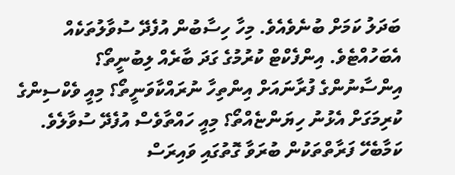ބަދަލު ކަމަށް ބުނެވެއެވެ. މިހާ ހިސާބުން އުފެދޭ ސުވާލުތަކެއް އެބަހުއްޓެވެ. އިންފެކްޓް ކުރުމުގެ ގަދަ ބާރެއް ލިބުނީތޯ؟ އިންސާނުންގެ ފުރާނައަށް އިންތިހާ ނުރައްކާވަނީތޯ؟ މިއީ ވެކްސިންގެ ކުރިމަގަށް އެޅުނު ހިޔަންޏެއްތޯ؟ މިއީ ހައްތާވެސް އުފެދޭ ސުވާލެވެ.
ކަމާބެހޭ ފަރާތްތަކުން ބުރަވާ ގޮތުގައި ވައިރަސް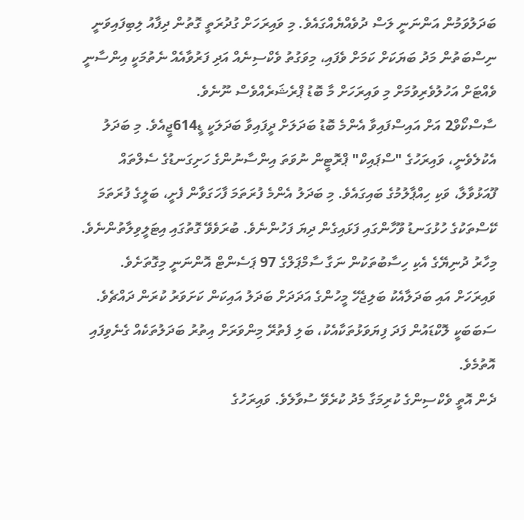ބަދަލުވަމުން އަންނަނީ ލަސް ދުވެއްޔެއްގައެވެ. މި ވައިރަހަށް ގުދުރަތީ ގޮތުން ދިފާއު ލިބިފައިވަނީ ނިސްބަތުން މަދު ބަޔަކަށް ކަމަށް ވެފައި، މިވަގުތު ވެކްސިނެއް އަދި ފަރުވާއެއް ނެތުމަކީ އިންސާނީ ވެއްޓަށް އަހުލުވެރިވުމަށް މި ވައިރަހަށް މާ ބޮޑު ޕްރެޝަރެއްވެސް ނޫނެވެ.
ސާސްކޯވް2 އަށް އައިސްފައިވާ އެންމެ ބޮޑު ބަދަލަށް ދީފައިވާ ބަދަލަކީ ޑީ614ޖީއެވެ. މި ބަދަލު އެކުލެވެނީ، ވައިރަހުގެ "ސްޕައިކް" ޕްރޮޓީން ނުވަތަ އިންސާނުންގެ ހަށިގަނޑުގެ ސެލްތައް ފޫއަޅުވާލާ، ވަކި ހިއްޕާލުމުގެ ބައިގައެވެ. މި ބަދަލު އެންމެ ފުރަތަމަ ފާހަގަވާން ފެށީ، ބަލީގެ ފުރަތަމަ ކޭސްތަކުގެ ހުޅުގަނޑު ވޫހާންގައި ފަޅައިގެން ދިޔަ ފަހުންނެވެ. ބުރަވެވޭ ގޮތުގައި އިޓަލީވިލާތުންނެވެ. މިހާރު ދުނިޔޭގެ އެކި ހިސާބުތަކުން ނަގާ ސާމްޕަލްގެ 97 ޕަސެންޓް އޮންނަނީ މިގޮތަށެވެ.
ވައިރަހަށް އައި ބަދަލާއެކު ބަލިޖެހޭ މީހުންގެ އަދަދަށް ބަދަލު އައިކަން ކަށަވަރު ކުރަން ދައްޗެވެ. ސަބަބަކީ ލޮކްޑައުން ފަދަ ފިޔަވަޅުތަކާއެކު، ބަލި ފެތުރޭ މިންވަރަށް އިތުރު ބަދަލުތަކެއް ގެނެވިފައި އޮތުމެވެ.
ދެން އޮތީ ވެކްސިންގެ ކުރިމަގާ މެދު ކުރެވޭ ސުވާލެވެ. ވައިރަހުގެ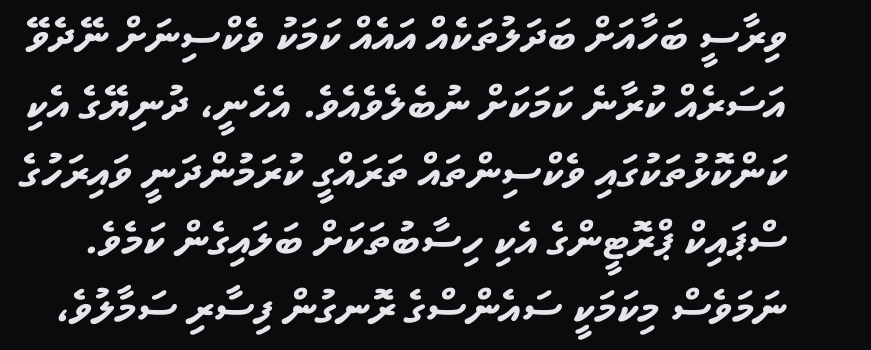ވިރާސީ ބަހާއަށް ބަދަލުތަކެއް އައެއް ކަމަކު ވެކްސިނަށް ނޭދެވޭ އަސަރެއް ކުރާނެ ކަމަކަށް ނުބެލެވެއެވެ. އެހެނީ، ދުނިޔޭގެ އެކި ކަންކޮޅުތަކުގައި ވެކްސިންތައް ތަރައްގީ ކުރަމުންދަނީ ވައިރަހުގެ ސްޕައިކް ޕްރޮޓީންގެ އެކި ހިސާބުތަކަށް ބަލައިގެން ކަމެވެ. ނަމަވެސް މިކަމަކީ ސައެންސްގެ ރޮނގުން ފިސާރި ސަމާލުވެ،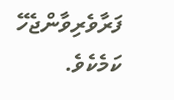ފަރާވެރިވާންޖެހޭ ކަމެކެވެ.